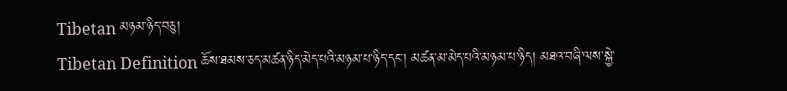Tibetan མཉམ་ཉིད་བཅུ།
Tibetan Definition ཆོས་ཐམས་ཅད་མཚན་ཉིད་མེད་པའི་མཉམ་པ་ཉིད་དང་། མཚན་མ་མེད་པའི་མཉམ་པ་ཉིད། མཐའ་བཞི་ལས་སྐྱེ་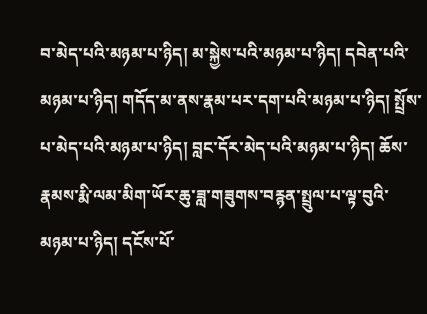བ་མེད་པའི་མཉམ་པ་ཉིད། མ་སྐྱེས་པའི་མཉམ་པ་ཉིད། དབེན་པའི་མཉམ་པ་ཉིད། གདོད་མ་ནས་རྣམ་པར་དག་པའི་མཉམ་པ་ཉིད། སྤྲོས་པ་མེད་པའི་མཉམ་པ་ཉིད། བླང་དོར་མེད་པའི་མཉམ་པ་ཉིད། ཆོས་རྣམས་རྨི་ལམ་མིག་ཡོར་ཆུ་ཟླ་གཟུགས་བརྙན་སྤྲུལ་པ་ལྟ་བུའི་མཉམ་པ་ཉིད། དངོས་པོ་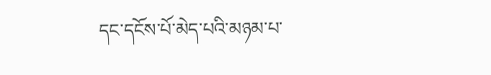དང་དངོས་པོ་མེད་པའི་མཉམ་པ་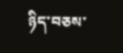ཉིད་བཅས་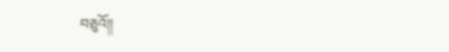བཅུའོ།།